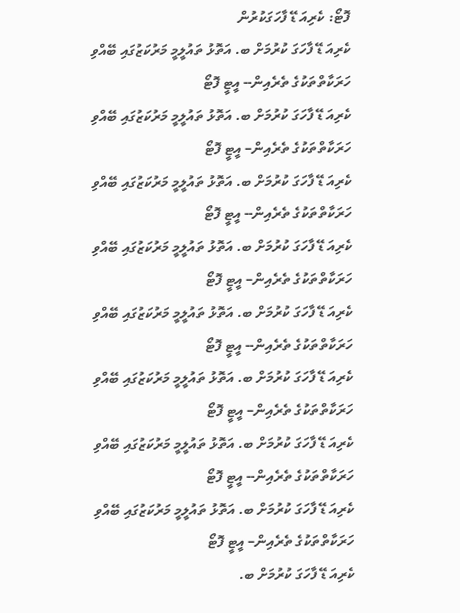ފޮޓޯ: ކެރިއަ ޑޭ ފާހަގަކުރުން
ކެރިއަ ޑޭ ފާހަގަ ކުރުމަށް ބ. އަތޮޅު ތައުލީމީ މަރުކަޒުގައި ބޭއްވި ހަރަކާތްތަކުގެ ތެރެއިން-- އީޓީ ފޮޓޯ
ކެރިއަ ޑޭ ފާހަގަ ކުރުމަށް ބ. އަތޮޅު ތައުލީމީ މަރުކަޒުގައި ބޭއްވި ހަރަކާތްތަކުގެ ތެރެއިން– އީޓީ ފޮޓޯ
ކެރިއަ ޑޭ ފާހަގަ ކުރުމަށް ބ. އަތޮޅު ތައުލީމީ މަރުކަޒުގައި ބޭއްވި ހަރަކާތްތަކުގެ ތެރެއިން-- އީޓީ ފޮޓޯ
ކެރިއަ ޑޭ ފާހަގަ ކުރުމަށް ބ. އަތޮޅު ތައުލީމީ މަރުކަޒުގައި ބޭއްވި ހަރަކާތްތަކުގެ ތެރެއިން– އީޓީ ފޮޓޯ
ކެރިއަ ޑޭ ފާހަގަ ކުރުމަށް ބ. އަތޮޅު ތައުލީމީ މަރުކަޒުގައި ބޭއްވި ހަރަކާތްތަކުގެ ތެރެއިން-- އީޓީ ފޮޓޯ
ކެރިއަ ޑޭ ފާހަގަ ކުރުމަށް ބ. އަތޮޅު ތައުލީމީ މަރުކަޒުގައި ބޭއްވި ހަރަކާތްތަކުގެ ތެރެއިން– އީޓީ ފޮޓޯ
ކެރިއަ ޑޭ ފާހަގަ ކުރުމަށް ބ. އަތޮޅު ތައުލީމީ މަރުކަޒުގައި ބޭއްވި ހަރަކާތްތަކުގެ ތެރެއިން-- އީޓީ ފޮޓޯ
ކެރިއަ ޑޭ ފާހަގަ ކުރުމަށް ބ. އަތޮޅު ތައުލީމީ މަރުކަޒުގައި ބޭއްވި ހަރަކާތްތަކުގެ ތެރެއިން– އީޓީ ފޮޓޯ
ކެރިއަ ޑޭ ފާހަގަ ކުރުމަށް ބ.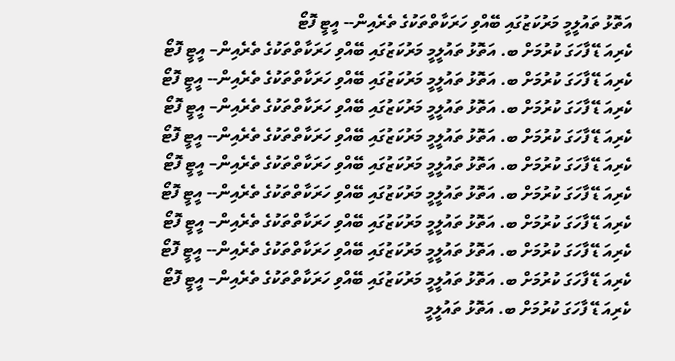އަތޮޅު ތައުލީމީ މަރުކަޒުގައި ބޭއްވި ހަރަކާތްތަކުގެ ތެރެއިން-- އީޓީ ފޮޓޯ
ކެރިއަ ޑޭ ފާހަގަ ކުރުމަށް ބ. އަތޮޅު ތައުލީމީ މަރުކަޒުގައި ބޭއްވި ހަރަކާތްތަކުގެ ތެރެއިން– އީޓީ ފޮޓޯ
ކެރިއަ ޑޭ ފާހަގަ ކުރުމަށް ބ. އަތޮޅު ތައުލީމީ މަރުކަޒުގައި ބޭއްވި ހަރަކާތްތަކުގެ ތެރެއިން-- އީޓީ ފޮޓޯ
ކެރިއަ ޑޭ ފާހަގަ ކުރުމަށް ބ. އަތޮޅު ތައުލީމީ މަރުކަޒުގައި ބޭއްވި ހަރަކާތްތަކުގެ ތެރެއިން– އީޓީ ފޮޓޯ
ކެރިއަ ޑޭ ފާހަގަ ކުރުމަށް ބ. އަތޮޅު ތައުލީމީ މަރުކަޒުގައި ބޭއްވި ހަރަކާތްތަކުގެ ތެރެއިން-- އީޓީ ފޮޓޯ
ކެރިއަ ޑޭ ފާހަގަ ކުރުމަށް ބ. އަތޮޅު ތައުލީމީ މަރުކަޒުގައި ބޭއްވި ހަރަކާތްތަކުގެ ތެރެއިން– އީޓީ ފޮޓޯ
ކެރިއަ ޑޭ ފާހަގަ ކުރުމަށް ބ. އަތޮޅު ތައުލީމީ މަރުކަޒުގައި ބޭއްވި ހަރަކާތްތަކުގެ ތެރެއިން-- އީޓީ ފޮޓޯ
ކެރިއަ ޑޭ ފާހަގަ ކުރުމަށް ބ. އަތޮޅު ތައުލީމީ މަރުކަޒުގައި ބޭއްވި ހަރަކާތްތަކުގެ ތެރެއިން– އީޓީ ފޮޓޯ
ކެރިއަ ޑޭ ފާހަގަ ކުރުމަށް ބ. އަތޮޅު ތައުލީމީ މަރުކަޒުގައި ބޭއްވި ހަރަކާތްތަކުގެ ތެރެއިން-- އީޓީ ފޮޓޯ
ކެރިއަ ޑޭ ފާހަގަ ކުރުމަށް ބ. އަތޮޅު ތައުލީމީ މަރުކަޒުގައި ބޭއްވި ހަރަކާތްތަކުގެ ތެރެއިން– އީޓީ ފޮޓޯ
ކެރިއަ ޑޭ ފާހަގަ ކުރުމަށް ބ. އަތޮޅު ތައުލީމީ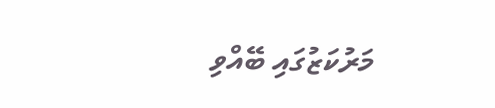މަރުކަޒުގައި ބޭއްވި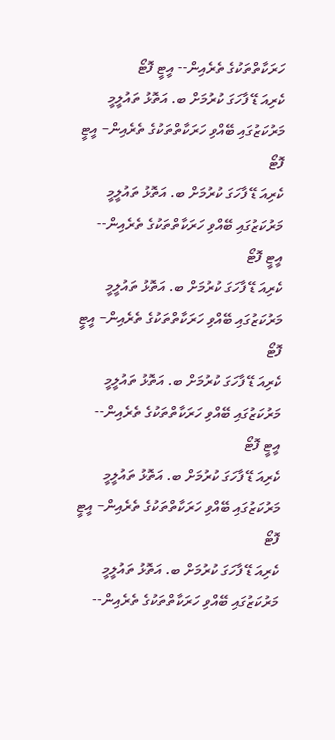ހަރަކާތްތަކުގެ ތެރެއިން-- އީޓީ ފޮޓޯ
ކެރިއަ ޑޭ ފާހަގަ ކުރުމަށް ބ. އަތޮޅު ތައުލީމީ މަރުކަޒުގައި ބޭއްވި ހަރަކާތްތަކުގެ ތެރެއިން– އީޓީ ފޮޓޯ
ކެރިއަ ޑޭ ފާހަގަ ކުރުމަށް ބ. އަތޮޅު ތައުލީމީ މަރުކަޒުގައި ބޭއްވި ހަރަކާތްތަކުގެ ތެރެއިން-- އީޓީ ފޮޓޯ
ކެރިއަ ޑޭ ފާހަގަ ކުރުމަށް ބ. އަތޮޅު ތައުލީމީ މަރުކަޒުގައި ބޭއްވި ހަރަކާތްތަކުގެ ތެރެއިން– އީޓީ ފޮޓޯ
ކެރިއަ ޑޭ ފާހަގަ ކުރުމަށް ބ. އަތޮޅު ތައުލީމީ މަރުކަޒުގައި ބޭއްވި ހަރަކާތްތަކުގެ ތެރެއިން-- އީޓީ ފޮޓޯ
ކެރިއަ ޑޭ ފާހަގަ ކުރުމަށް ބ. އަތޮޅު ތައުލީމީ މަރުކަޒުގައި ބޭއްވި ހަރަކާތްތަކުގެ ތެރެއިން– އީޓީ ފޮޓޯ
ކެރިއަ ޑޭ ފާހަގަ ކުރުމަށް ބ. އަތޮޅު ތައުލީމީ މަރުކަޒުގައި ބޭއްވި ހަރަކާތްތަކުގެ ތެރެއިން--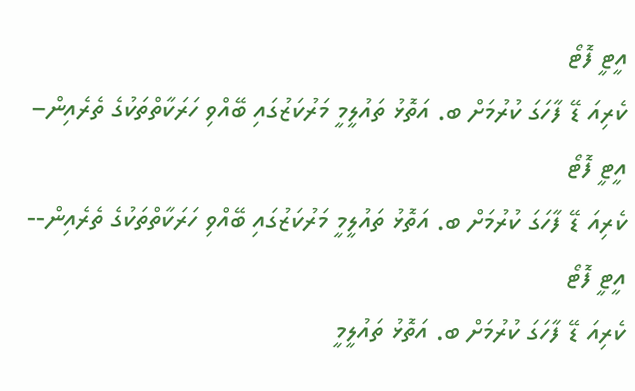އީޓީ ފޮޓޯ
ކެރިއަ ޑޭ ފާހަގަ ކުރުމަށް ބ. އަތޮޅު ތައުލީމީ މަރުކަޒުގައި ބޭއްވި ހަރަކާތްތަކުގެ ތެރެއިން– އީޓީ ފޮޓޯ
ކެރިއަ ޑޭ ފާހަގަ ކުރުމަށް ބ. އަތޮޅު ތައުލީމީ މަރުކަޒުގައި ބޭއްވި ހަރަކާތްތަކުގެ ތެރެއިން-- އީޓީ ފޮޓޯ
ކެރިއަ ޑޭ ފާހަގަ ކުރުމަށް ބ. އަތޮޅު ތައުލީމީ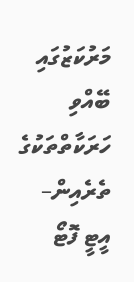މަރުކަޒުގައި ބޭއްވި ހަރަކާތްތަކުގެ ތެރެއިން– އީޓީ ފޮޓޯ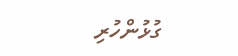ގުޅުންހުރި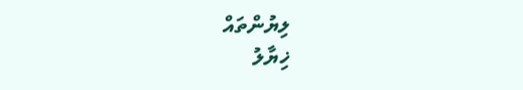ލިޔުންތައް
ޚިޔާލު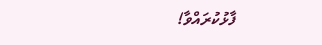ފާޅުކުރައްވާ!